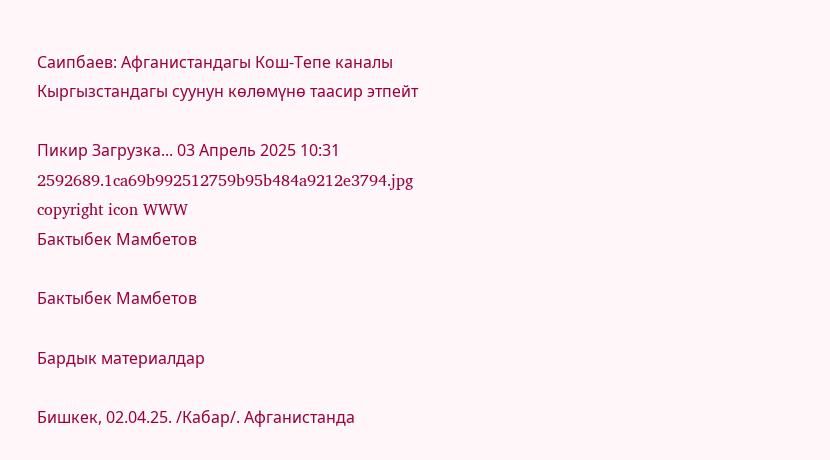Саипбаев: Афганистандагы Кош-Тепе каналы Кыргызстандагы суунун көлөмүнө таасир этпейт

Пикир Загрузка... 03 Апрель 2025 10:31
2592689.1ca69b992512759b95b484a9212e3794.jpg
copyright icon WWW
Бактыбек Мамбетов

Бактыбек Мамбетов

Бардык материалдар

Бишкек, 02.04.25. /Кабар/. Афганистанда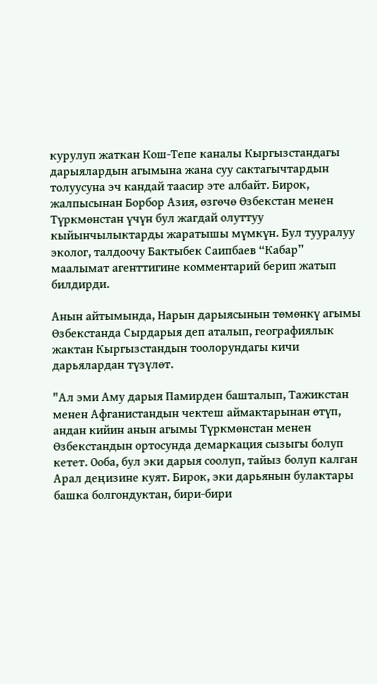курулуп жаткан Кош-Тепе каналы Кыргызстандагы дарыялардын агымына жана суу сактагычтардын толуусуна эч кандай таасир эте албайт. Бирок, жалпысынан Борбор Азия, өзгөчө Өзбекстан менен Түркмөнстан үчүн бул жагдай олуттуу кыйынчылыктарды жаратышы мүмкүн. Бул тууралуу эколог, талдоочу Бактыбек Саипбаев “Кабар” маалымат агенттигине комментарий берип жатып билдирди.

Анын айтымында, Нарын дарыясынын төмөнкү агымы Өзбекстанда Сырдарыя деп аталып, географиялык жактан Кыргызстандын тоолорундагы кичи дарьялардан түзүлөт.

"Ал эми Аму дарыя Памирден башталып, Тажикстан менен Афганистандын чектеш аймактарынан өтүп, андан кийин анын агымы Түркмөнстан менен Өзбекстандын ортосунда демаркация сызыгы болуп кетет. Ооба, бул эки дарыя соолуп, тайыз болуп калган Арал деңизине куят. Бирок, эки дарьянын булактары башка болгондуктан, бири-бири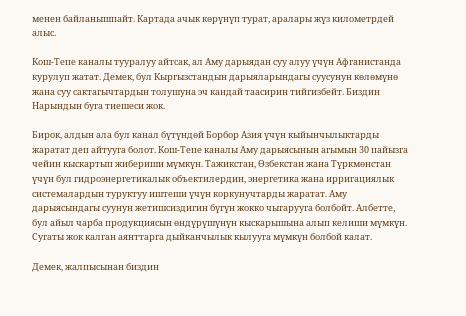менен байланышпайт. Картада ачык көрүнүп турат, аралары жүз километрдей алыс.

Кош-Тепе каналы тууралуу айтсак, ал Аму дарыядан суу алуу үчүн Афганистанда курулуп жатат. Демек, бул Кыргызстандын дарыяларындагы суусунун көлөмүнө жана суу сактагычтардын толушуна эч кандай таасирин тийгизбейт. Биздин Нарындын буга тиешеси жок.

Бирок, алдын ала бул канал бүтүндөй Борбор Азия үчүн кыйынчылыктарды жаратат деп айтууга болот. Кош-Тепе каналы Аму дарыясынын агымын 30 пайызга чейин кыскартып жибериши мүмкүн. Тажикстан, Өзбекстан жана Түркмөнстан үчүн бул гидроэнергетикалык объектилердин, энергетика жана ирригациялык системалардын туруктуу иштеши үчүн коркунучтарды жаратат. Аму дарыясындагы суунун жетишсиздигин бүгүн жокко чыгарууга болбойт. Албетте, бул айыл чарба продукциясын өндүрүшүнүн кыскарышына алып келиши мүмкүн. Сугаты жок калган аянттарга дыйканчылык кылууга мүмкүн болбой калат.

Демек, жалпысынан биздин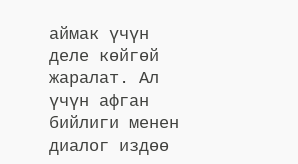аймак үчүн деле көйгөй жаралат. Ал үчүн афган бийлиги менен диалог издөө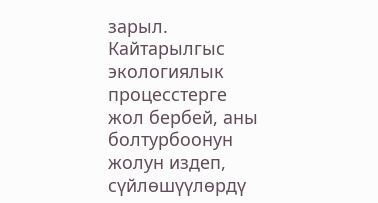зарыл. Кайтарылгыс экологиялык процесстерге жол бербей, аны болтурбоонун жолун издеп, сүйлөшүүлөрдү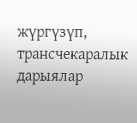жүргүзүп, трансчекаралык дарыялар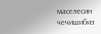маселесин чечишибиз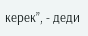керек”, - деди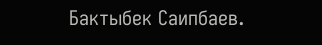Бактыбек Саипбаев.